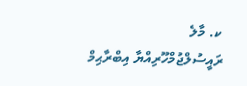ކ. މާލެ
ރައީސުލްޖުމްހޫރިއްޔާ އިބްރާޙިމް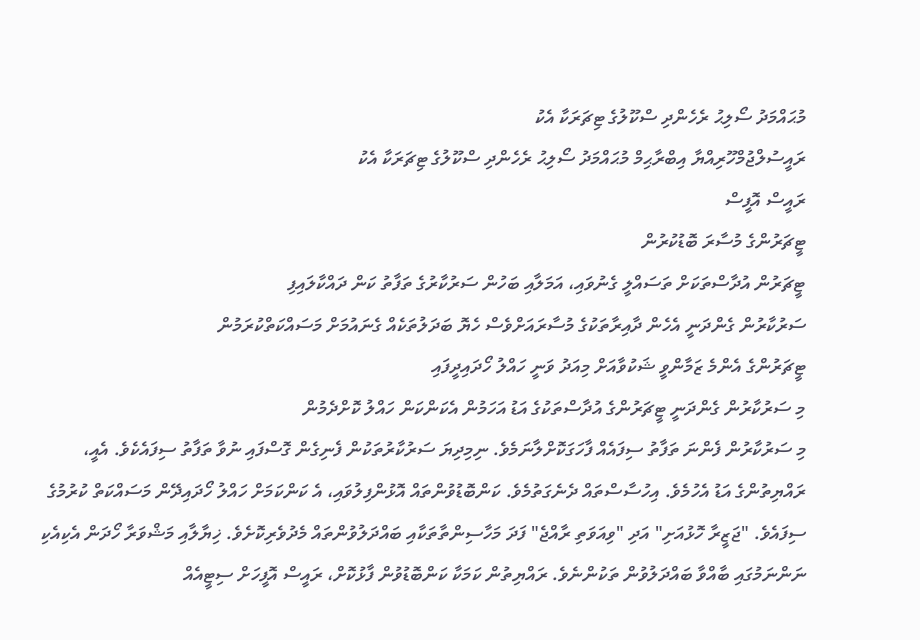މުޙައްމަދު ސޯލިޙު ރެހެންދި ސްކޫލުގެ ޓިޗަރަކާ އެކު
ރައީސުލްޖުމްހޫރިއްޔާ އިބްރާޙިމް މުޙައްމަދު ސޯލިޙު ރެހެންދި ސްކޫލުގެ ޓިޗަރަކާ އެކު
ރައީސް އޮފީސް
ޓީޗަރުންގެ މުސާރަ ބޮޑުކުރުން
ޓީޗަރުން އުދާސްތަކަށް ތަސައްލީ ގެނުވައި، އަމަލާއި ބަހުން ސަރުކާރުގެ ތަފާތު ކަން ދައްކާލައިފި
ސަރުކާރުން ގެންދަނީ އެހެން ދާއިރާތަކުގެ މުސާރައަށްވެސް ހެޔޮ ބަދަލުތަކެއް ގެނައުމަށް މަސައްކަތްކުރަމުން
ޓީޗަރުންގެ އެންމެ ޒަމާންވީ ޝަކުވާއަށް މިއަދު ވަނީ ހައްލު ހޯދައިދީފައި
މި ސަރުކާރުން ގެންދަނީ ޓީޗަރުންގެ އުދާސްތަކުގެ އަޑު އަހަމުން އެކަންކަން ހައްލު ކޮށްދެމުން
މި ސަރުކާރުން ފެންނަ ތަފާތު ސިފައެއް ފާހަގަކޮށްލާނަމެވެ. ނިމިދިޔަ ސަރުކާރުތަކުން ފެނިގެން ގޮސްފައި ނުވާ ތަފާތު ސިފައެކެވެ. އެއީ، ރައްޔިތުންގެ އަޑު އެހުމެވެ. އިހުސާސްތައް ދެނެގަތުމެވެ. ކަންބޮޑުވުންތައް އޮޅުންފިލުވައި، އެ ކަންކަމަށް ހައްލު ހޯދައިދޭން މަސައްކަތް ކުރުމުގެ ސިފައެވެ. "ޖަޒީރާ ހޮޅުއަށި" އަދި "ވިއަވަތި ރާއްޖެ" ފަދަ މަހާސިންތާތަކާއި ބައްދަލުވުންތައް މެދުވެރިކޮށެވެ. ޚިޔާލާއި މަޝްވަރާ ހޯދަން އެކިއެކި ނަންނަމުގައި ބާއްވާ ބައްދަލުވުން ތަކުންނެވެ. ރައްޔިތުން ކަމަކާ ކަންބޮޑުވުން ފާޅުކޮށް، ރައީސް އޮފީހަށް ސިޓީއެއް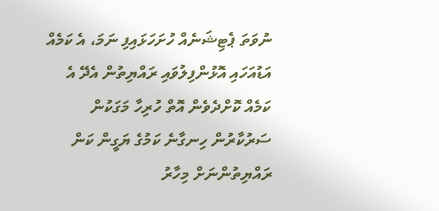ނުވަތަ ޕެޓިޝަނެއް ހުށަހަޅައިފި ނަމަ، އެ ކަމެއް އަޑުއަހައި އޮޅުންފިލުވައި ރައްޔިތުން އެދޭ އެ ކަމެއް ކޮށްދެވެން އޮތް ހުރިހާ މަގަކުން ސަރުކާރުން ހިނގާނެ ކަމުގެ ޔަގީން ކަން ރައްޔިތުންނަށް މިހާރު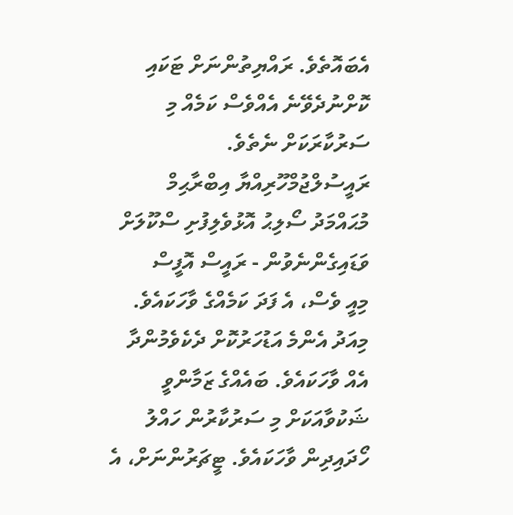އެބައޮތެވެ. ރައްޔިތުންނަށް ޓަކައި ކޮށްނުދެވޭނެ އެއްވެސް ކަމެއް މި ސަރުކާރަކަށް ނެތެވެ.
ރައީސުލްޖުމްހޫރިއްޔާ އިބްރާޙިމް މުޙައްމަދު ސޯލިޙު އޮޅުވެލިފުށި ސްކޫލަށް ވަޑައިގެންނެވުން - ރައީސް އޮފީސް
މިއީ ވެސް، އެ ފަދަ ކަމެއްގެ ވާހަކައެވެ. މިއަދު އެންމެ އަޑުހަރުކޮށް ދެކެވެމުންދާ އެއް ވާހަކައެވެ. ބައެއްގެ ޒަމާންވީ ޝަކުވާއަކަށް މި ސަރުކާރުން ހައްލު ހޯދައިދިން ވާހަކައެވެ. ޓީޗަރުންނަށް، އެ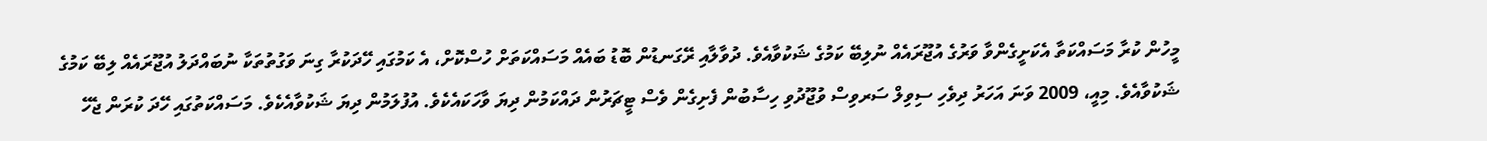މީހުން ކުރާ މަސައްކަތާ އެކަށީގެންވާ ވަރުގެ އުޖޫރައެއް ނުލިބޭ ކަމުގެ ޝަކުވާއެވެ. ދުވާލާއި ރޭގަނޑުން ބޮޑު ބައެއް މަސައްކަތަށް ހުސްކޮށް، އެ ކަމުގައި ހޭދަކުރާ ގިނަ ވަގުތުތަކާ ނުބައްދަލު އުޖޫރައެއް ލިބޭ ކަމުގެ ޝަކުވާއެވެ. މިއީ، 2009 ވަނަ އަހަރު ދިވެހި ސިވިލް ސަރވިސް ވުޖޫދުވި ހިސާބުން ފެށިގެން ވެސް ޓީޗަރުން ދައްކަމުން ދިޔަ ވާހަކައެކެވެ. އުފުލަމުން ދިޔަ ޝަކުވާއެކެވެ. މަސައްކަތުގައި ހޭދަ ކުރަން ޖެހޭ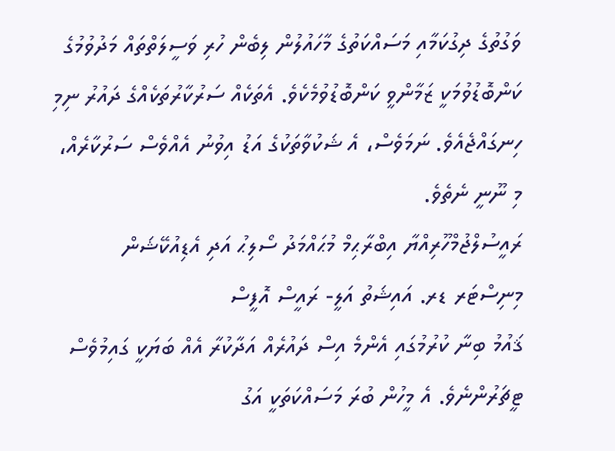ވަގުތުގެ ދިގުކަމާއި މަސައްކަތުގެ މާހައުލުން ލިބެން ހުރި ވަސީލަތްތައް މަދުވުމުގެ ކަންބޮޑުވުމަކީ ޒަމާންވީ ކަންބޮޑުވުމެކެވެ. އެތަކެއް ސަރުކާރުތަކެއްގެ ދައުރު ނިމި ހިނގައްޖެއެވެ. ނަމަވެސް، އެ ޝަކުވާތަކުގެ އަޑު އިވުނު އެއްވެސް ސަރުކާރެއް، މި ނޫނީ ނެތެވެ.
ރައީސުލްޖުމްހޫރިއްޔާ އިބްރާޙިމް މުޙައްމަދު ސޯލިޙު އަދި އެޑިއުކޭޝަން މިނިސްޓަރ ޑރ. އައިޝަތު އަލީ- ރައީސް އޮފީސް
ޤައުމު ބިނާ ކުރުމުގައި އެންމެ އިސް ދައުރެއް އަދާކުރާ އެއް ބަޔަކީ ގައިމުވެސް ޓީޗަރުންނެވެ. އެ މީހުން ބުރަ މަސައްކަތަކީ އަގު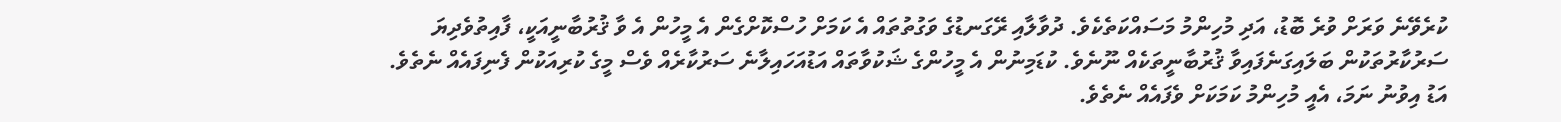ކުރެވޭނެ ވަރަށް ވުރެ ބޮޑު، އަދި މުހިންމު މަސައްކަތެކެވެ. ދުވާލާއި ރޭގަނޑުގެ ވަގުތުތައް އެ ކަމަށް ހުސްކޮށްގެން އެ މީހުން އެ ވާ ޤުރުބާނީއަކީ، ފާއިތުވެދިޔަ ސަރުކާރުތަކުން ބަލައިގަނެފައިވާ ޤުރުބާނީތަކެއް ނޫނެވެ. ކުޑަމިނުން އެ މީހުންގެ ޝަކުވާތައް އަޑުއަހައިލާނެ ސަރުކާރެއް ވެސް މީގެ ކުރިއަކުން ފެނިފައެއް ނެތެވެ. އަޑު އިވުނު ނަމަ، އެއީ މުހިންމު ކަމަކަށް ވެފައެއް ނެތެވެ.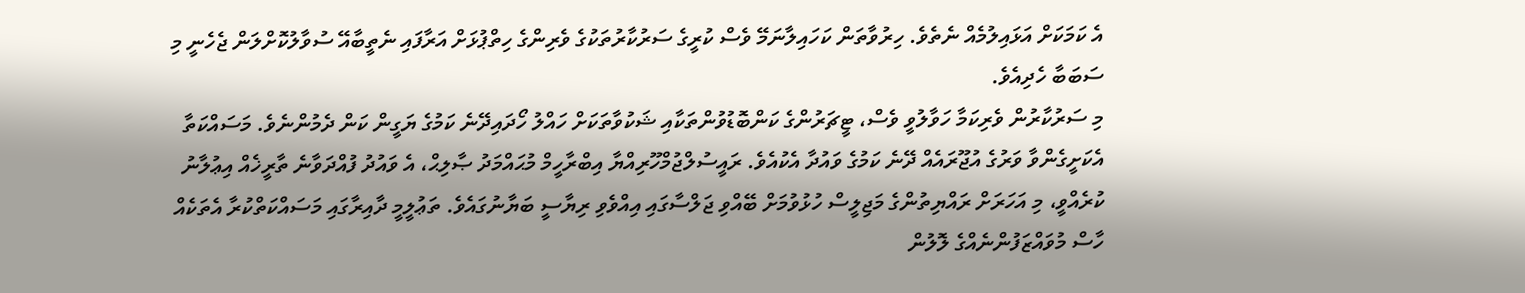އެ ކަމަކަށް އަޅައިލުމެއް ނެތެވެ. ހިރުވާތަން ކަހައިލާނަމޭ ވެސް ކުރީގެ ސަރުކާރުތަކުގެ ވެރިންގެ ހިތްޕުޅަށް އަރާފައި ނެތީބާއޭ ސުވާލުކޮށްލަން ޖެހެނީ މި ސަބަބާ ހެދިއެވެ.
މި ސަރުކާރުން ވެރިކަމާ ހަވާލުވީ ވެސް، ޓީޗަރުންގެ ކަންބޮޑުވުންތަކާއި ޝަކުވާތަކަށް ހައްލު ހޯދައިދޭނެ ކަމުގެ ޔަގީން ކަން ދެމުންނެވެ. މަސައްކަތާ އެކަށީގެންވާ ވަރުގެ އުޖޫރައެއް ދޭނެ ކަމުގެ ވައުދާ އެކުއެވެ. ރައީސުލްޖުމްހޫރިއްޔާ އިބްރާހީމް މުޙައްމަދު ޞާލިޙް، އެ ވައުދު ފުއްދަވާނެ ތާރީޚެއް އިޢުލާނު ކުރެއްވީ، މި އަހަރަށް ރައްޔިތުންގެ މަޖިލީސް ހުޅުވުމަށް ބޭއްވި ޖަލްސާގައި އިއްވެވި ރިޔާސީ ބަޔާނުގައެވެ. ތަޢުލީމީ ދާއިރާގައި މަސައްކަތްކުރާ އެތަކެއް ހާސް މުވައްޒަފުންނެއްގެ ލޮލުން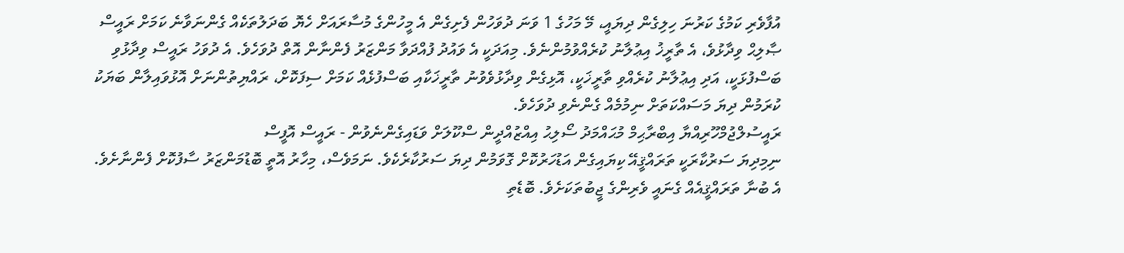އުފާވެރި ކަމުގެ ކަރުނަ ހިލިގެން ދިޔައީ، މޭ މަހުގެ 1 ވަނަ ދުވަހުން ފެށިގެން އެ މީހުންގެ މުސާރައަށް ހެޔޮ ބަދަލުތަކެއް ގެންނަވާނެ ކަމަށް ރައީސް ޞާލިޙް ވިދާޅުވެ، އެ ތާރީޚު އިޢުލާނު ކުރެއްވުމުންނެވެ. މިއަދަކީ އެ ވައުދު ފުއްދަވާ މަންޒަރު ފެންނާން އޮތް ދުވަހެވެ. އެ ދުވަހު ރައީސް ވިދާޅުވި ބަސްފުޅަކީ، އަދި އިޢުލާނު ކުރެއްވި ތާރީޚަކީ، އޮޅިގެން ވިދާޅުވެވުނު ތާރީޚަކާއި ބަސްފުޅެއް ކަމަށް ސިފަކޮށް، ރައްޔިތުންނަށް އޮޅުވައިލާން ބަޔަކު ކުރަމުން ދިޔަ މަސައްކަތަށް ނިމުމެއް ގެންނެވި ދުވަހެވެ.
ރައީސުލްޖުމްހޫރިއްޔާ އިބްރާޙިމް މުޙައްމަދު ސޯލިޙު އިއްޒުއްދީން ސްކޫލަށް ވަޑައިގެންނެވުން - ރައީސް އޮފީސް
ނިމިދިޔަ ސަރުކާރަކީ ތަރައްޤީއޭ ކިޔައިގެން އަޑުހަރުކޮށް ގޮވަމުން ދިޔަ ސަރުކާރެކެވެ. ނަމަވެސް، މިހާރު އޮތީ ބޮޑުމަންޒަރު ސާފުކޮށް ފެންނާށެވެ. އެ ބުނާ ތަރައްޤީއެއް ގެނައީ ވެރިންގެ ޖީބުތަކަށެވެ. ބޮޑެތި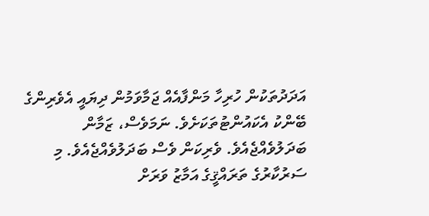އަދަދުތަކުން ހުރިހާ މަންފާއެއް ޖަމާވަމުން ދިޔައީ އެވެރިންގެ ބޭންކު އެކައުންޓުތަކަށެވެ. ނަމަވެސް، ޒަމާން ބަދަލުވެއްޖެއެވެ. ވެރިކަން ވެސް ބަދަލުވެއްޖެއެވެ. މި ސަރުކާރުގެ ތަރައްޤީގެ އަމާޒު ވަރަށް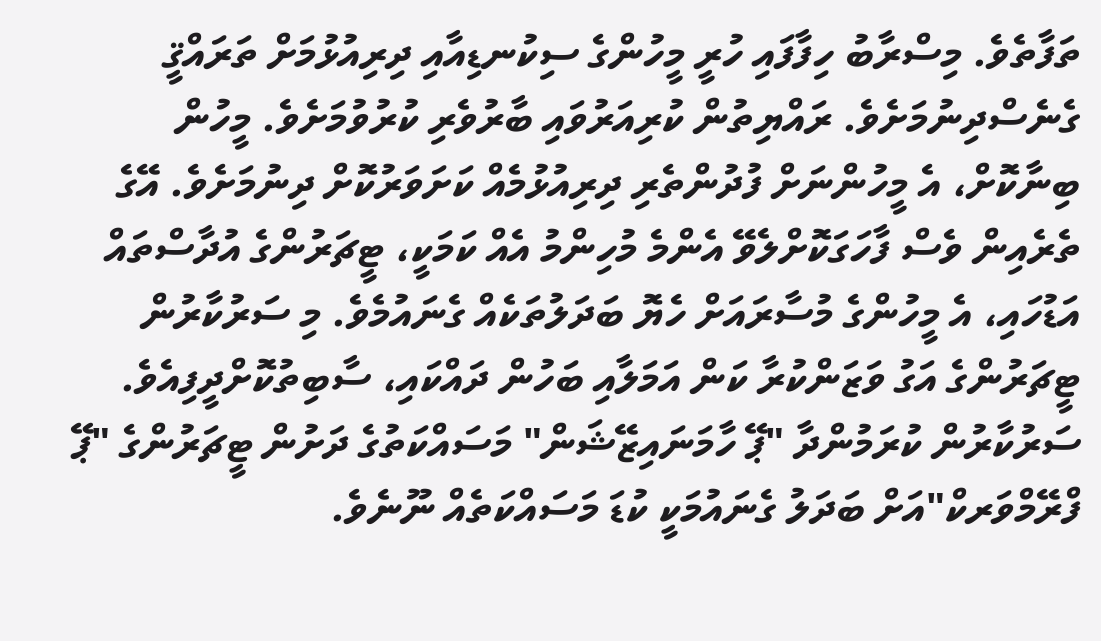ތަފާތެވެ. މިސްރާބު ހިފާފައި ހުރީ މީހުންގެ ސިކުނޑިއާއި ދިރިއުޅުމަށް ތަރައްޤީ ގެނެސްދިނުމަށެވެ. ރައްޔިތުން ކުރިއަރުވައި ބާރުވެރި ކުރުވުމަށެވެ. މީހުން ބިނާކޮށް، އެ މީހުންނަށް ފުދުންތެރި ދިރިއުޅުމެއް ކަށަވަރުކޮށް ދިނުމަށެވެ. އޭގެ ތެރެއިން ވެސް ފާހަގަކޮށްލެވޭ އެންމެ މުހިންމު އެއް ކަމަކީ، ޓީޗަރުންގެ އުދާސްތައް އަޑުހައި، އެ މީހުންގެ މުސާރައަށް ހެޔޮ ބަދަލުތަކެއް ގެނައުމެވެ. މި ސަރުކާރުން ޓީޗަރުންގެ އަގު ވަޒަންކުރާ ކަން އަމަލާއި ބަހުން ދައްކައި، ސާބިތުކޮށްދީފިއެވެ.
ސަރުކާރުން ކުރަމުންދާ "ޕޭ ހާމަނައިޒޭޝަން" މަސައްކަތުގެ ދަށުން ޓީޗަރުންގެ "ޕޭ ފްރޭމްވަރކް"އަށް ބަދަލު ގެނައުމަކީ ކުޑަ މަސައްކަތެއް ނޫނެވެ.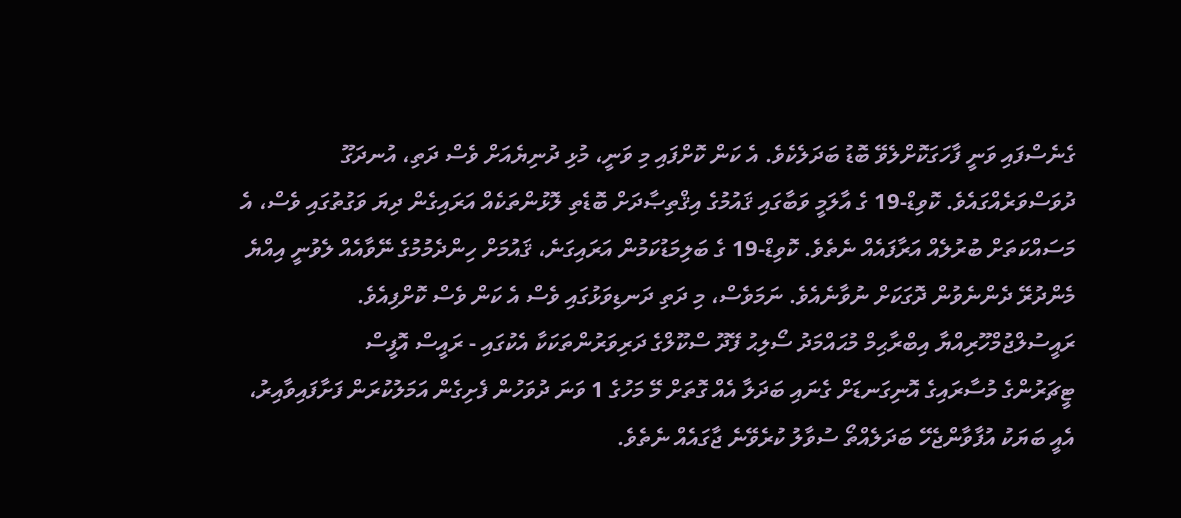ގެނެސްފައި ވަނީ ފާހަގަކޮށްލެވޭ ބޮޑު ބަދަލެކެވެ. އެ ކަން ކޮށްފައި މި ވަނީ، މުޅި ދުނިޔެއަށް ވެސް ދަތި، އުނދަގޫ ދުވަސްވަރެއްގައެވެ. ކޮވިޑް-19 ގެ އާލަމީ ވަބާގައި ޤައުމުގެ އިޤްތިޞާދަށް ބޮޑެތި ލޮޅުންތަކެއް އަރައިގެން ދިޔަ ވަގުތުގައި ވެސް، އެ މަސައްކަތަށް ބުރުލެއް އަރާފައެއް ނެތެވެ. ކޮވިޑް-19 ގެ ބަލިމަޑުކަމުން އަރައިގަނެ، ޤައުމަށް ހިންދެމުމުގެ ނޭވާއެއް ލެވުނީ އިއްޔެ މެންދުރޭ ދެންނެވުން ދޮގަކަށް ނުވާނެއެވެ. ނަމަވެސް، މި ދަތި ދަނޑިވަޅުގައި ވެސް އެ ކަން ވެސް ކޮށްފިއެވެ.
ރައީސުލްޖުމްހޫރިއްޔާ އިބްރާޙިމް މުޙައްމަދު ސޯލިޙު ފޭދޫ ސްކޫލްގެ ދަރިވަރުންތަކަކާ އެކުގައި - ރައީސް އޮފީސް
ޓީޗަރުންގެ މުސާރައިގެ އޮނިގަނޑަށް ގެނައި ބަދަލާ އެއް ގޮތަށް މޭ މަހުގެ 1 ވަނަ ދުވަހުން ފެށިގެން އަމަލުކުރަން ފަށާފައިވާއިރު، އެއީ ބަޔަކު އުފާވާންޖެހޭ ބަދަލެއްތޯ ސުވާލު ކުރެވޭނެ ޖާގައެއް ނެތެވެ.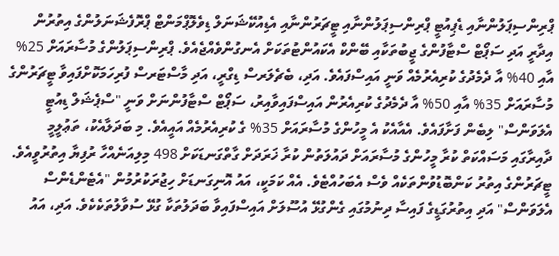ޕްރިންސިޕަލުންނާއި ޑެޕިއުޓީ ޕްރިންސިޕަލުންނާއި ޓީޗަރުންނާއި އެޑިއުކޭޝަނަލް ޑިވެލޮޕްމަންޓް ޕްރޮފެޝަނަލުންގެ އިތުރުން އިދާރީ އަދި ސަޕޯޓް ސްޓާފުންގެ ޖީބުތަކާއި ބޭންކް އެކައުންޓުތަކަށް އެނގުންވެއްޖެއެވެ. ޕްރިންސިޕަލުންގެ މުސާރައަށް 25% އާއި 40% އާ ދެމެދުގެ ކުރިއެރުމެއް ވަނީ އައިސްފައެވެ. އަދި، ބެޗެލަރސް ޑިގްރީ، އަދި މާސްޓަރސް ފުރިހަމަކޮށްފައިވާ ޓީޗަރުންގެ މުސާރައަށް 35% އާއި 50% އާ ދެމެދުގެ ކުރިއެރުން އައިސްފައިވާއިރު، ސަޕޯޓް ސްޓާފުންނަށް ވަނީ "ސްޕެޝަލް ޑިއުޓީ އެލަވަންސް" ލިބެން ފަށާފައެވެ. އެއާއެކު އެ މީހުންގެ މުސާރައަށް 35% ގެ ކުރިއެރުމެއް އައީއެވެ. މި ބަދަލާއެކު، ތަޢުލީމީ ދާއިރާގައި މަސައްކަތް ކުރާ މީހުންގެ މުސާރައަށް ދައުލަތުން ކުރާ ޚަރަދަށް ގާތްގަނޑަކަށް 498 މިލިއަނެއްހާ ރުފިޔާ އިތުރުވީއެވެ.
ޓީޗަރުންގެ އިތުރު ކަންބޮޑުވުންތަކެއް ވެސް އެބަހުއްޓެވެ. އެއް ކަމަކީ، އައު އޮނިގަނޑަށް ހިޖުރަކުރުމުން "އެޓެންޑެންސް އެލަވަންސް" އަދި އިތުރުގަޑީގެ ފައިސާ ދިނުމުގައި ގެންގުޅޭ އުސޫލަށް އައިސްފައިވާ ބަދަލުތަކާ ގުޅޭ ސުވާލުތަކެކެވެ. އަދި، އައު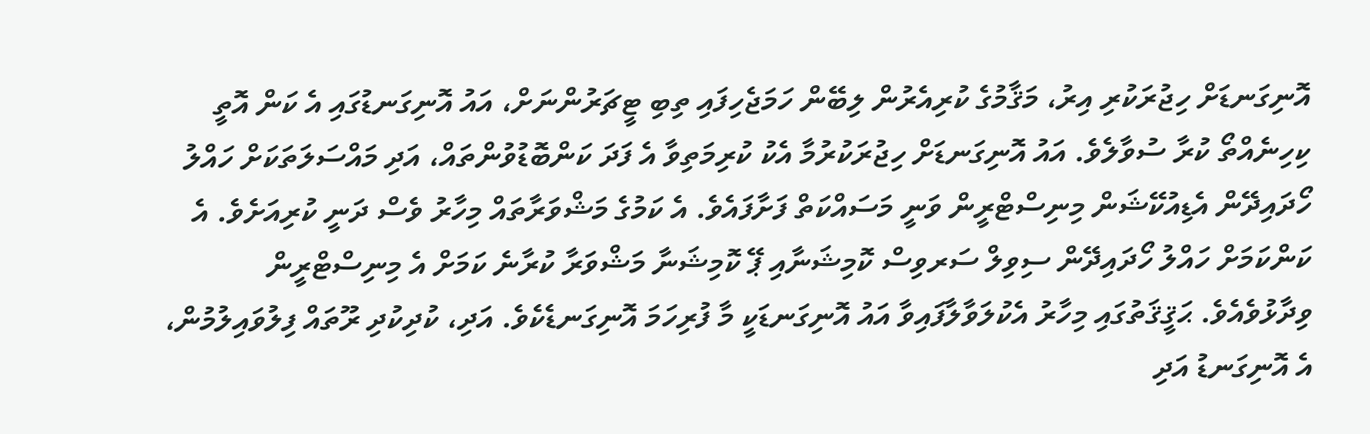އޮނިގަނޑަށް ހިޖުރަކުރި އިރު، މަޤާމުގެ ކުރިއެރުން ލިބޭން ހަމަޖެހިފައި ތިބި ޓީޗަރުންނަށް، އައު އޮނިގަނޑުގައި އެ ކަން އޮތީ ކިހިނެއްތޯ ކުރާ ސުވާލެވެ. އައު އޮނިގަނޑަށް ހިޖުރަކުރުމާ އެކު ކުރިމަތިވާ އެ ފަދަ ކަންބޮޑުވުންތައް، އަދި މައްސަލަތަކަށް ހައްލު ހޯދައިދޭން އެޑިއުކޭޝަން މިނިސްޓްރީން ވަނީ މަސައްކަތް ފަށާފައެވެ. އެ ކަމުގެ މަޝްވަރާތައް މިހާރު ވެސް ދަނީ ކުރިއަށެވެ. އެ ކަންކަމަށް ހައްލު ހޯދައިދޭން ސިވިލް ސަރވިސް ކޮމިޝަނާއި ޕޭ ކޮމިޝަނާ މަޝްވަރާ ކުރާނެ ކަމަށް އެ މިނިސްޓްރީން ވިދާޅުވެއެވެ. ޙަޤީޤަތުގައި މިހާރު އެކުލަވާލާފައިވާ އައު އޮނިގަނޑަކީ މާ ފުރިހަމަ އޮނިގަނޑެކެވެ. އަދި، ކުދިކުދި ރޫތައް ފިލުވައިލުމުން، އެ އޮނިގަނޑު އަދި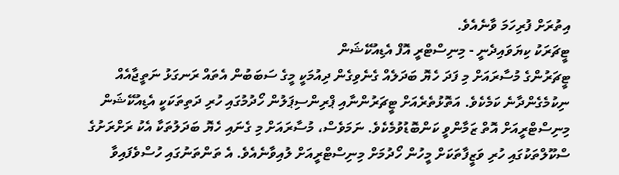އިތުރަށް ފުރިހަމަ ވާނެއެވެ.
ޓީޗަރަކު ކިޔަވައިދެނީ - މިނިސްޓްރީ އޮފް އެޑިއުކޭޝަން
ޓީޗަރުންގެ މުސާރައަށް މި ފަދަ ހެޔޮ ބަދަލެއް ގެނެވިގެން ދިއުމަކީ މީގެ ސަބަބުން އެތައް ރަނގަޅު ނަތީޖާއެއް ނިކުމެގެންދާނެ ކަމެކެވެ. އަތޮޅުތެރެއަށް ޓީޗަރުންނާއި ޕްރިންސިޕަލުން ހޯދުމުގައި ހުރި ދަތިތަކަކީ އެޑިއުކޭޝަން މިނިސްޓްރީއަށް އޮތް ޒަމާންވީ ކަންބޮޑުވުމެކެވެ. ނަމަވެސް، މުސާރައަށް މި ގެނައި ހެޔޮ ބަދަލުތަކާ އެކު ރަށްރަށުގެ ސްކޫލްތަކުގައި ހުރި ވަޒީފާތަކަށް މީހުން ހޯދުމަށް މިނިސްޓްރީއަށް ލުއިވާނެއެވެ. އެ ތަންތަނުގައި ހުސްވެފައިވާ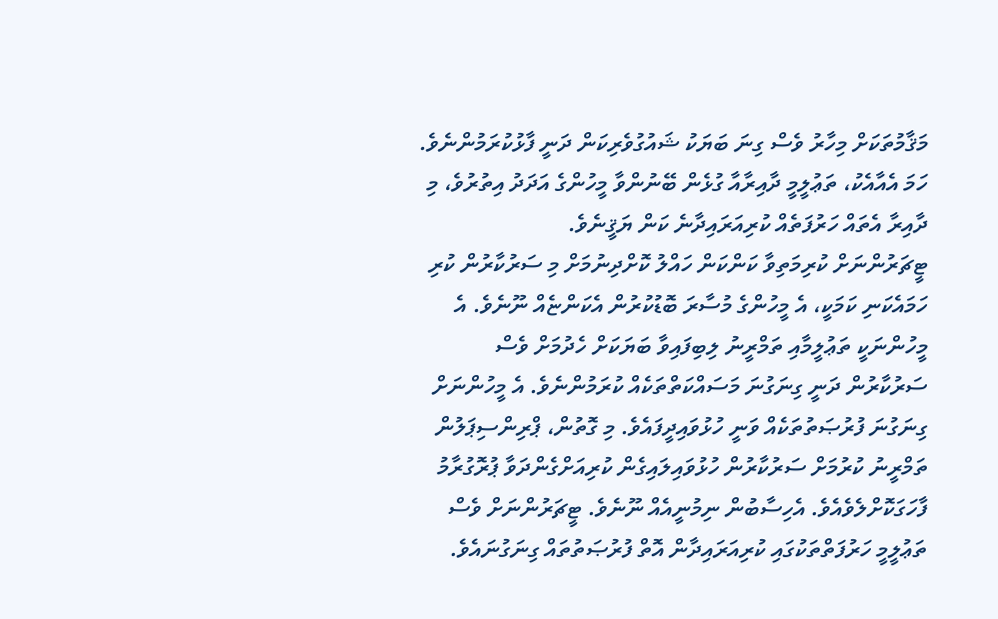މަޤާމުތަކަށް މިހާރު ވެސް ގިނަ ބަޔަކު ޝައުގުވެރިކަން ދަނީ ފާޅުކުރަމުންނެވެ. ހަމަ އެއާއެކު، ތަޢުލީމީ ދާއިރާއާ ގުޅެން ބޭނުންވާ މީހުންގެ އަދަދު އިތުރުވެ، މި ދާއިރާ އެތައް ހަރުފަތެއް ކުރިއަރައިދާނެ ކަން ޔަޤީނެވެ.
ޓީޗަރުންނަށް ކުރިމަތިވާ ކަންކަން ހައްލު ކޮށްދިނުމަށް މި ސަރުކާރުން ކުރި ހަމައެކަނި ކަމަކީ، އެ މީހުންގެ މުސާރަ ބޮޑުކުރުން އެކަންޏެއް ނޫނެވެ. އެ މީހުންނަކީ ތަޢުލީމާއި ތަމްރީނު ލިބިފައިވާ ބަޔަކަށް ހެދުމަށް ވެސް ސަރުކާރުން ދަނީ ގިނަގުނަ މަސައްކަތްތަކެއް ކުރަމުންނެވެ. އެ މީހުންނަށް ގިނަގުނަ ފުރުޞަތުތަކެއް ވަނީ ހުޅުވައިދީފައެވެ. މި ގޮތުން، ޕްރިންސިޕަލުން ތަމްރީނު ކުރުމަށް ސަރުކާރުން ހުޅުވައިލައިގެން ކުރިއަށްގެންދަވާ ޕުރޮގުރާމު ފާހަގަކޮށްލެވެއެވެ. އެހިސާބުން ނިމުނީއެއް ނޫނެވެ. ޓީޗަރުންނަށް ވެސް ތަޢުލީމީ ހަރުފަތްތަކުގައި ކުރިއަރައިދާން އޮތް ފުރުޞަތުތައް ގިނަގުނައެވެ.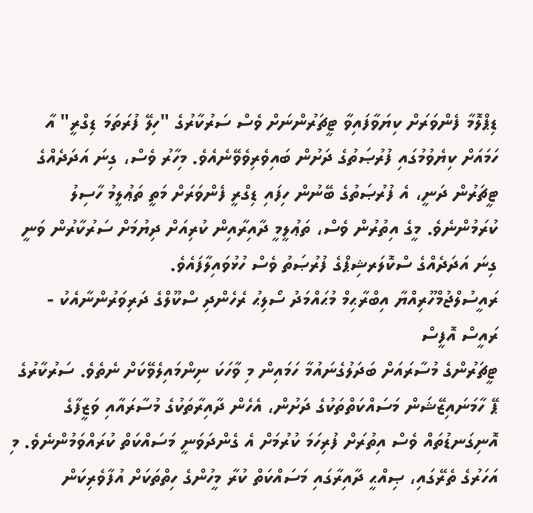ޑިޕްލޮމާ ފެންވަރަށް ކިޔަވާފައިވާ ޓީޗަރުންނަށް ވެސް ސަރުކާރުގެ "ހިލޭ ފުރަތަމަ ޑިގްރީ" އާ ހަމައަށް ކިޔެވުމުގައި ފުރުޞަތުގެ ދަށުން ބައިވެރިވެވޭނެއެވެ. މިހާރު ވެސް، ގިނަ އަދަދެއްގެ ޓީޗަރުން ދަނީ، އެ ފުރުޞަތުގެ ބޭނުން ހިފައި ޑިގްރީ ފެންވަރަށް މަތީ ތަޢުލީމު ހާސިލު ކުރަމުންނެވެ. މީގެ އިތުރުން ވެސް، ތަޢުލީމީ ދާއިރާއިން ކުރިއަށް ދިޔުމަށް ސަރުކާރުން ވަނީ ގިނަ އަދަދެއްގެ ސްކޮލަރޝިޕްގެ ފުރުޞަތު ވެސް ހުޅުވައިލާފައެވެ.
ރައީސުލްޖުމްހޫރިއްޔާ އިބްރާޙިމް މުޙައްމަދު ސޯލިޙު ރެހެންދި ސްކޫލްގެ ދަރިވަރުންނާއެކު - ރައީސް އޮފީސް
ޓީޗަރުންގެ މުސާރައަށް ބަދަލުގެނައުމާ ހަމައިން މި ވާހަކަ ނިންމައިލެވޭކަށް ނެތެވެ. ސަރުކާރުގެ ޕޭ ހާމަނައިޒޭޝަން މަސައްކަތްތަކުގެ ދަށުން، އެހެން ދާއިރާތަކުގެ މުސާރައާއި ވަޒީފާގެ އޮނިގަނޑުތައް ވެސް އިތުރަށް ފުރިހަމަ ކުރުމަށް އެ ގެންދަވަނީ މަސައްކަތް ކުރައްވަމުންނެވެ. މި އަހަރުގެ ތެރޭގައި، ޞިއްޙީ ދާއިރާގައި މަސައްކަތް ކުރާ މީހުންގެ ހިތްތަކަށް އުފާވެރިކަން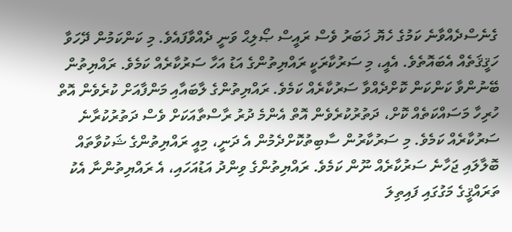ގެނެސްދެއްވާނެ ކަމުގެ ހެޔޮ ޚަބަރު ވެސް ރައީސް ޞޯލިޙް ވަނީ ދެއްވާފައެވެ. މި ކަންކަމުން ދޭހަވާ ހަޤީޤަތެއް އެބައޮތެވެ. އެއީ، މި ސަރުކާރަކީ ރައްޔިތުންގެ އަޑު އަހާ ސަރުކާރެއް ކަމެވެ. ރައްޔިތުން ބޭނުންވާ ކަންކަން ކޮށްދެއްވާ ސަރުކާރެއް ކަމެވެ. ރައްޔިތުންގެ ލާބައާއި މަންފާއަށް ކުރެވެން އޮތް ހުރިހާ މަސައްކަތެއް ކޮށް، ދަތުރުކުރެވެން އޮތް އެންމެ ދުރު ރާސްތާއަކަށް ވެސް ދަތުރުކުރާނެ ސަރުކާރެއް ކަމެވެ. މި ސަރުކާރުން ސާބިތުކޮށްދެމުން އެ ދަނީ، މިއީ ރައްޔިތުންގެ ޝަކުވާތައް ބޮލާލައި ޖަހާނެ ސަރުކާރެއް ނޫން ކަމެވެ. ރައްޔިތުންގެ ވިންދު އަޑުއަހައި، އެ ރައްޔިތުންނާ އެކު ތަރައްޤީގެ މަގުގައި ފައިތިލަ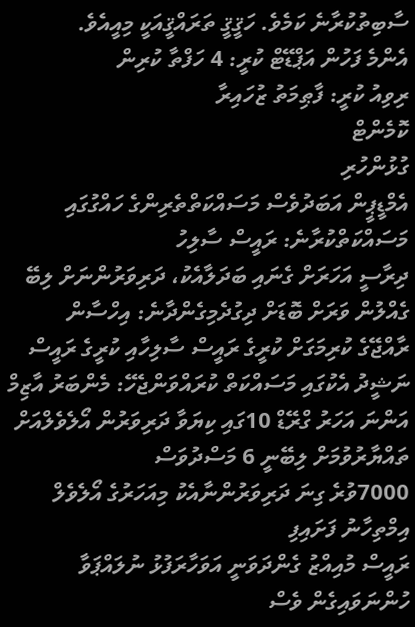ސާބިތުކުރާނެ ކަމެވެ. ހަޤީޤީ ތަރައްޤީއަކީ މިއީއެވެ.
އެންމެ ފަހުން އަޕްޑޭޓް ކުރީ: 4 ހަފްތާ ކުރިން
ރިވިއު ކުރީ: ފާޠިމަތު ޒުހައިރާ
ކޮމެންޓް
ގުޅުންހުރި
އެމްޑީޕީން އަބަދުވެސް މަސައްކަތްތެރިންގެ ހައްގުގައި މަސައްކަތްކުރާނެ: ރައީސް ސާލިހު
ދިރާސީ އަހަރަށް ގެނައި ބަދަލާއެކު، ދަރިވަރުންނަށް ލިބޭ ގެއްލުން ވަރަށް ބޮޑަށް ދިގުދެމިގެންދާނެ: އިހްސާން
ރާއްޖޭގެ ކުރިމަގަށް ކުރީގެ ރައީސް ސާލިހާއި ކުރީގެ ރައީސް ނަޝީދު އެކުގައި މަސައްކަތް ކުރައްވަންޖެހޭ: މެންބަރު އާޒިމް
އަންނަ އަހަރު ގްރޭޑް 10ގައި ކިޔަވާ ދަރިވަރުން އޯލެވެލްއަށް ތައްޔާރުވުމަށް ލިބޭނީ 6 މަސްދުވަސް
7000ވުރެ ގިނަ ދަރިވަރުންނާއެކު މިއަހަރުގެ އޯލެވެލް އިމްތިހާނު ފަށައިފި
ރައީސް މުއިއްޒު ގެންދަވަނީ އަވަހާރަފުޅު ނުލައްޕަވާ ހުންނަވައިގެން ވެސް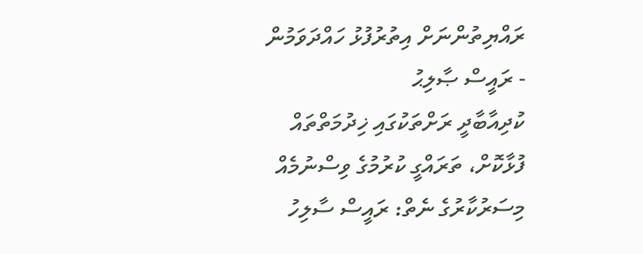ރައްޔިތުންނަށް އިތުރުފުޅު ހައްދަވަމުން - ރައީސް ޞާލިޙު
ކުދިއާބާދީ ރަށްތަކުގައި ޚިދުމަތްތައް ފުޅާކޮށް، ތަރައްގީ ކުރުމުގެ ވިސްނުމެއް މިސަރުކާރުގެ ނެތް: ރައީސް ސާލިހު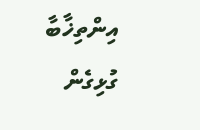އިންތިޚާބާ ގުޅިގެން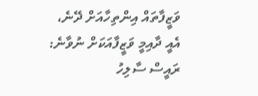ވަޒީފާތައް އިންތިހާއަށް ދޭނެ، އެއީ ދާއިމީ ވަޒީފާއަކަށް ނުވާނެ: ރައީސް ސާލިހު